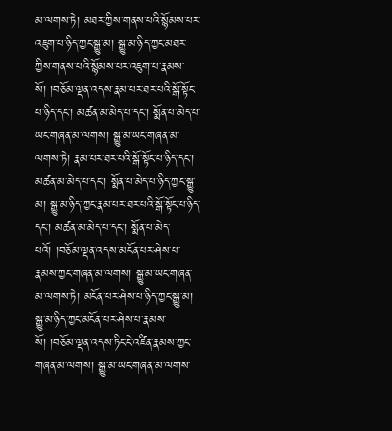མ་ལགས་ཏེ། མཐར་ཀྱིས་གནས་པའི་སྙོམས་པར་འཇུག་པ་ཉིད་ཀྱང་སྒྱུ་མ། སྒྱུ་མ་ཉིད་ཀྱང་མཐར་ཀྱིས་གནས་པའི་སྙོམས་པར་འཇུག་པ་རྣམས་སོ། །བཅོམ་ལྡན་འདས་རྣམ་པར་ཐར་པའི་སྒོ་སྟོང་པ་ཉིད་དང་། མཚན་མ་མེད་པ་དང་། སྨོན་པ་མེད་པ་ཡང་གཞན་མ་ལགས། སྒྱུ་མ་ཡང་གཞན་མ་ལགས་ཏེ། རྣམ་པར་ཐར་པའི་སྒོ་སྟོང་པ་ཉིད་དང་། མཚན་མ་མེད་པ་དང་། སྨོན་པ་མེད་པ་ཉིད་ཀྱང་སྒྱུ་མ། སྒྱུ་མ་ཉིད་ཀྱང་རྣམ་པར་ཐར་པའི་སྒོ་སྟོང་པ་ཉིད་དང་། མཚན་མ་མེད་པ་དང་། སྨོན་པ་མེད་པའོ། །བཅོམ་ལྡན་འདས་མངོན་པར་ཤེས་པ་རྣམས་ཀྱང་གཞན་མ་ལགས། སྒྱུ་མ་ཡང་གཞན་མ་ལགས་ཏེ། མངོན་པར་ཤེས་པ་ཉིད་ཀྱང་སྒྱུ་མ། སྒྱུ་མ་ཉིད་ཀྱང་མངོན་པར་ཤེས་པ་རྣམས་སོ། །བཅོམ་ལྡན་འདས་ཏིང་ངེ་འཛིན་རྣམས་ཀྱང་གཞན་མ་ལགས། སྒྱུ་མ་ཡང་གཞན་མ་ལགས་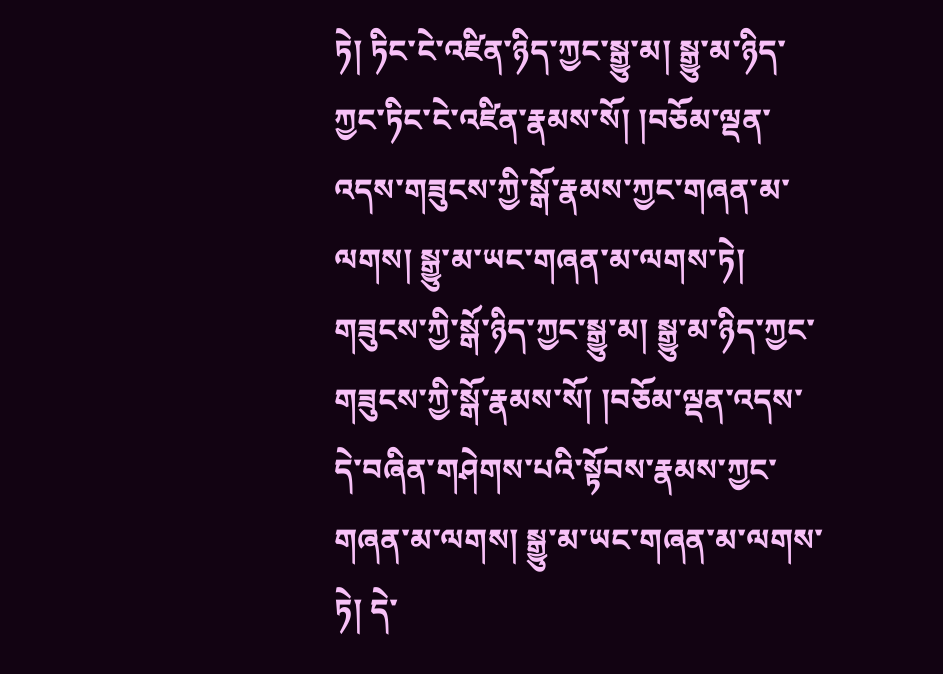ཏེ། ཏིང་ངེ་འཛིན་ཉིད་ཀྱང་སྒྱུ་མ། སྒྱུ་མ་ཉིད་ཀྱང་ཏིང་ངེ་འཛིན་རྣམས་སོ། །བཅོམ་ལྡན་འདས་གཟུངས་ཀྱི་སྒོ་རྣམས་ཀྱང་གཞན་མ་ལགས། སྒྱུ་མ་ཡང་གཞན་མ་ལགས་ཏེ། གཟུངས་ཀྱི་སྒོ་ཉིད་ཀྱང་སྒྱུ་མ། སྒྱུ་མ་ཉིད་ཀྱང་གཟུངས་ཀྱི་སྒོ་རྣམས་སོ། །བཅོམ་ལྡན་འདས་དེ་བཞིན་གཤེགས་པའི་སྟོབས་རྣམས་ཀྱང་གཞན་མ་ལགས། སྒྱུ་མ་ཡང་གཞན་མ་ལགས་ཏེ། དེ་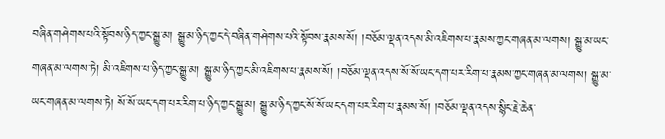བཞིན་གཤེགས་པའི་སྟོབས་ཉིད་ཀྱང་སྒྱུ་མ། སྒྱུ་མ་ཉིད་ཀྱང་དེ་བཞིན་གཤེགས་པའི་སྟོབས་རྣམས་སོ། །བཅོམ་ལྡན་འདས་མི་འཇིགས་པ་རྣམས་ཀྱང་གཞན་མ་ལགས། སྒྱུ་མ་ཡང་གཞན་མ་ལགས་ཏེ། མི་འཇིགས་པ་ཉིད་ཀྱང་སྒྱུ་མ། སྒྱུ་མ་ཉིད་ཀྱང་མི་འཇིགས་པ་རྣམས་སོ། །བཅོམ་ལྡན་འདས་སོ་སོ་ཡང་དག་པར་རིག་པ་རྣམས་ཀྱང་གཞན་མ་ལགས། སྒྱུ་མ་ཡང་གཞན་མ་ལགས་ཏེ། སོ་སོ་ཡང་དག་པར་རིག་པ་ཉིད་ཀྱང་སྒྱུ་མ། སྒྱུ་མ་ཉིད་ཀྱང་སོ་སོ་ཡང་དག་པར་རིག་པ་རྣམས་སོ། །བཅོམ་ལྡན་འདས་སྙིང་རྗེ་ཆེན་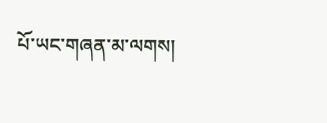པོ་ཡང་གཞན་མ་ལགས།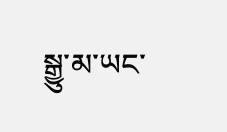སྒྱུ་མ་ཡང་